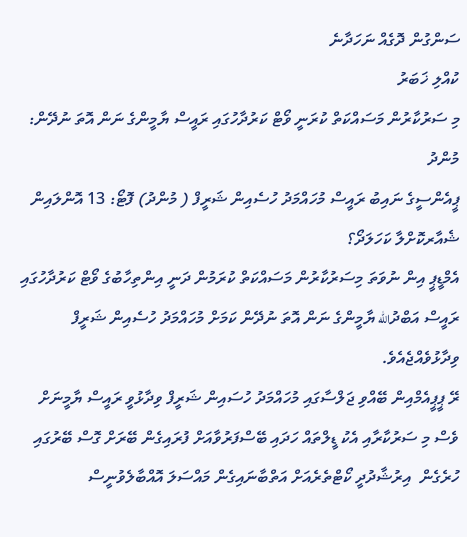ސަންގުން ދޮގެއް ނަހަދާނެ
ކުއްލި ޚަބަރު
މި ސަރުކާރުން މަސައްކަތް ކުރަނީ ވޯޓް ކަރުދާހުގައި ރައީސް ޔާމީންގެ ނަން އޮތަ ނުދޭން: މުންދު
ޕީއެންސީގެ ނައިބު ރައީސް މުހައްމަދު ހުސެއިން ޝަރީފް ( މުންދު) ފޮޓޯ: 13 އޮންލައިން
ޝެއާރކޮށްލާ ކަހަލަދޯ؟
އެމްޑީޕީ އިން ނުވަތަ މިސަރުކާރުން މަސައްކަތް ކުރަމުން ދަނީ އިންތިހާބުގެ ވޯޓް ކަރުދާހުގައި ރައީސް އަބްދުالله ޔާމީންގެ ނަން އޮތަ ނުދޭން ކަމަށް މުހައްމަދު ހުސެއިން ޝަރީފް ވިދާޅުވެއްޖެއެވެ.
ރޭ ޕީޕީއެމްއިން ބޭއްވި ޖަލްސާގައި މުހައްމަދު ހުސައިން ޝަރީފް ވިދާޅުވީ ރައީސް ޔާމީނަށް ވެސް މި ސަރުކާރާއި އެކު ޑީލްތައް ހަދައި ބޭސްފަރުވާއަށް ފުރައިގެން ބޭރަށް ގޮސް ބޭރުގައި ހުރެގެން  އިރުޝާދުދީ ކޯޓްތެރެއަށް އަތްބާނައިގެން މައްސަލަ އޮއްބާލެވުނީސް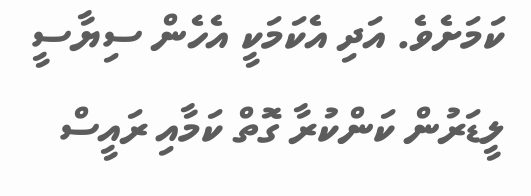ކަމަށެވެ. އަދި އެކަމަކީ އެހެން ސިޔާސީ ލީޑަރުން ކަންކުރާ ގޮތް ކަމާއި ރައީސް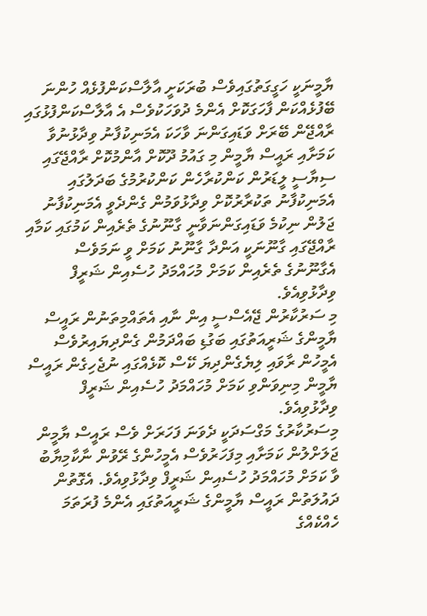ޔާމީނަކީ ހަގީގަތުގައިވެސް ބުރަކަށީ އާލާސްކަންފުޅެއް ހުންނަ ބޭފުޅެއްކަން ފާހަގަކޮށް އެންމެ ދުވަހަކުވެސް އެ އާލާސްކަންފުޅުގައި ރާއްޖޭން ބޭރަށް ވަޑައިގަންނަ ވާހަކަ އެމަނިކުފާނު ވިދާޅުނުވާ ކަމަށާއި ރައީސް ޔާމީން މި ގައުމު ދޫކޮށް އާންމުކޮށް ރާއްޖޭގައި ސިޔާސީ ލީޑަރުން ކަންކުރާހެން ކަންކުރުމުގެ ބަދަލުގައި އެމަނިކުފާނު ތަކުރާރުކޮށް ވިދާޅުވަމުން ގެންދެވީ އެމަނިކުފާނު ޖަލުން ނިކުމެ ވަޑައިގަންނަވާނީ ގާނޫނުގެ ތެރެއިން ކަމުގައި ކަމާއި ރާއްޖޭގައި ގާނޫނަކީ އަންދާ ގާނޫނު ކަމަށް ވީ ނަމަވެސް އެގާނޫނުގެ ތެރެއިން ކަމަށް މުހައްމަދު ހުސެއިން ޝަރީފް ވިދާޅުވިއެވެ.
މި ސަރުކާރުން ޖޭއެސްސީ އިން ނާއި އެތައްމިތަނުން ރައީސް ޔާމީންގެ ޝަރީއަތުގައި ބަގުޑި ބައްދަމުން ގެންދިޔައިރުވެސް އެމީހުން ރާވައި ލިޔެގެންދިޔަ ކޭސް ކޮޅެއްގައި ނުޖެހިގެން ރައީސް ޔާމީން މިނިވަންވި ކަމަށް މުހައްމަދު ހުސެއިން ޝަރީފް ވިދާޅުވިއެވެ.
މިސަރުކާރުގެ މަގްސަދަކީ ދެވަނަ ފަހަރަށް ވެސް ރައީސް ޔާމީން ޖަލަށްލުން ކަމަށާއި މިފަހަރުވެސް އެމީހުންގެ ރޭވުން ނާކާމިޔާބު ވާ ކަމަށް މުހައްމަދު ހުސެއިން ޝަރީފް ވިދާޅުވިއެވެ. އެގޮތުން ދައުލަތުން ރައީސް ޔާމީންގެ ޝަރީއަތުގައި އެންމެ ފުރަތަމަ ހެއްކެއްގެ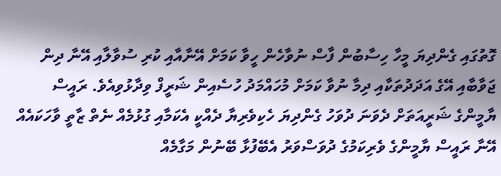ގޮތުގައި ގެންދިޔަ މީހާ ހިސާބުން ފާސް ނުވާހެން ހީވާ ކަމަށް އޭނާއާއި ކުރި ސުވާލާއި އޭނާ ދިން ޖަވާބާއި އޭގެ އަދަދުތަކާއި ދިމާ ނުވާ ކަމަށް މުހައްމަދު ހުސެއިން ޝަރީފް ވިދާޅުވިއެވެ. ރައީސް ޔާމީންގެ ޝަރީއަތަށް ދެވަނަ ދުވަހު ގެންދިޔަ ހެކިވެރިޔާ ދެއްކީ އެކަމާއި ގުޅުމެއް ނެތް ޒާތީ ވާހަކައެއް އޭނާ ރައީސް ޔާމީންގެ ވެރިކަމުގެ ދުވަސްވަރު އެބޭފުޅާ ބޭނުން މަގާމެއް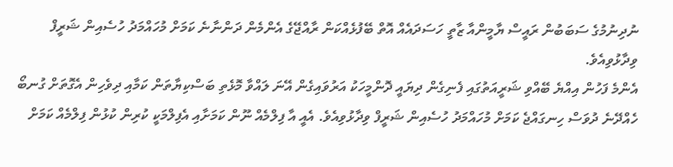ނުދިނުމުގެ ސަބަބުން ރައީސް ޔާމީންއާ ޒާތީ ހަސަދައެއް އޮތް ބޭފުޅެއްކަން ރާއްޖޭގެ އެންމެން ދަންނާނެ ކަމަށް މުހައްމަދު ހުސެއިން ޝަރީފް ވިދާޅުވިއެވެ.
އެންމެ ފަހުން އިއްޔެ ބޭއްވި ޝަރީއަތުގައި ފެނިގެން ދިޔައީ ދޮންމީހަކު އަރުވައިގެން އޭނަ ލައްވާ މޮޅެތި ބަސްކިޔާތަން ކަމާއި ދިވެހިން އެގޮތަށް ގުނބޯ ހެއްދޭނެ ދުވަސް ހިނގައްޖެ ކަމަށް މުހައްމަދު ހުސެއިން ޝަރީފް ވިދާޅުވިއެވެ. އެއީ އާ ފިލްމެއް ނޫން ކަމަށާއި އެފިލްމަކީ ކުރިން ކުޅުން ފިލްމެއް ކަމަށް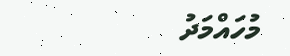މުހައްމަދު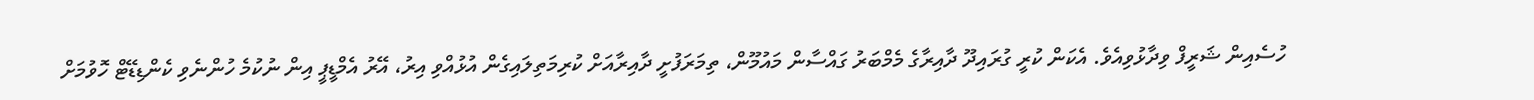ހުސެއިން ޝަރީފް ވިދާޅުވިއެވެ. އެކަން ކުރީ ގުރައިދޫ ދާއިރާގެ މެމްބަރު ގައްސާން މައުމޫން، ތިމަރަފުށީ ދާއިރާއަށް ކުރިމަތިލައިގެން އުޅުއްވި އިރު، އޭރު އެމްޑީޕީ އިން ނުކުމެ ހުންނެވި ކެންޑިޑޭޓް ހޮވުމަށް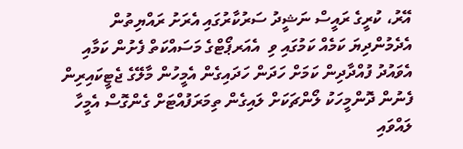އޭރު، ކުރީގެ ރައީސް ނަޝީދު ސަރުކާރުގައި އެރަށު ރައްޔިތުން އެދެމުންދިޔަ ކަމެއް ކަމުގައި ވި  އެއަރޕޯޓްގެ މަސައްކަތް ފެށުން ކަމާއި އެވައުދު ފުއްދާދިން ކަމަށް ހަދަން ހަދައިގެން އެމީހުން މާލޭގެ ޖެޓީކައިރިން ފެނުން ދޮންމީހަކު ލޯންޗަކަށް ލައިގެން ތިމަރަފުއްޓަށް ގެންގޮސް އެމީހާ ލައްވައި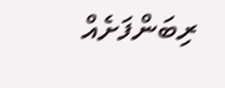ރިބަންފަށެއް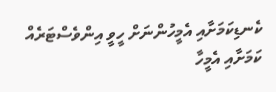ކެނޑިކަމަށާއި އެމީހުންނަށް ހީވީ އިންވެސްޓަރެއް ކަމަށާއި އެމީހާ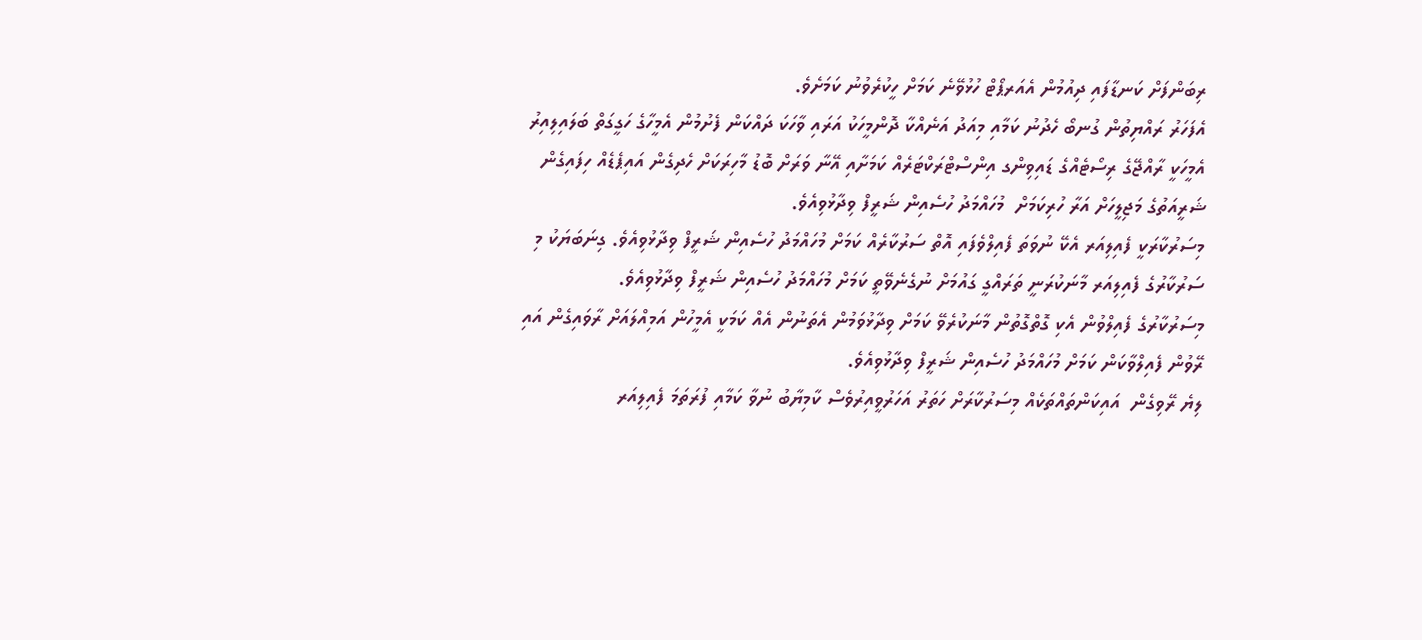ރިބަންފަށް ކަނޑާފައި ދިއުމުން އެއަރޕޯޓް ހުޅުވޭނެ ކަމަށް ހީކުރެވުނު ކަމަށެވެ.
އެފަހަރު ރައްޔިތުން ގުނބޯ ހެދުނު ކަމާއި މިއަދު އަނެއްކާ ދޮންމީހަކު އަރައި ވާހަކަ ދައްކަން ފެށުމުން އެމީހާގެ ހަގީގަތް ބަލައިލިއިރު އެމީހަކީ ރާއްޖޭގެ ރިސޯޓެއްގެ ޑައިވިންގ އިންސްޓްރަކްޓަރެއް ކަމަށާއި އޭނާ ވަރަށް ބޮޑު މާހިރަކަށް ހެދިގެން އައިޕެޑެއް ހިފައިގެން ޝަރީއަތުގެ މަޖިލީހަށް އަރާ ހުރިކަމަށް  މުހައްމަދު ހުސެއިން ޝަރީފް ވިދާޅުވިއެވެ.
މިސަރުކާރަކީ ފެއިލިއަރ އެކޭ ނުވަތަ ފެއިލްވެފައި އޮތް ސަރުކާރެއް ކަމަށް މުހައްމަދު ހުސެއިން ޝަރީފް ވިދާޅުވިއެވެ. ގިނަބަޔަކު މި ސަރުކާރުގެ ފެއިލިއަރ މާނަކުރަނީ ތަރައްގީ ގައުމަށް ނުގެނެވޭތީ ކަމަށް މުހައްމަދު ހުސެއިން ޝަރީފް ވިދާޅުވިއެވެ.
މިސަރުކާރުގެ ފެއިލްވުން އެކި ގޮތްގޮތުން މާނަކުރެވޭ ކަމަށް ވިދާޅުވަމުން އެތަނުން އެއް ކަމަކީ އެމީހުން އަމިއްލައަށް ރާވައިގެން އައި ރޭވުން ފެއިލްވާކަން ކަމަށް މުހައްމަދު ހުސެއިން ޝަރީފް ވިދާޅުވިއެވެ.
ލިޔެ ރޭވިގެން  އައިކަންތައްތަކެއް މިސަރުކާރަށް ހަތަރު އަހަރުވީއިރުވެސް ކާމިޔާބު ނުވާ ކަމާއި ފުރަތަމަ ފެއިލިއަރ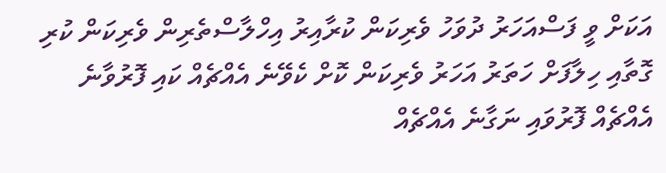އަކަށް ވީ ފަސްއަހަރު ދުވަހު ވެރިކަން ކުރާއިރު އިހްލާސްތެރިން ވެރިކަން ކުރި ގޮތާއި ހިލާފަށް ހަތަރު އަހަރު ވެރިކަން ކޮށް ކެވޭނެ އެއްޗެއް ކައި ފޮރުވާނެ އެއްޗެއް ފޮރުވައި ނަގާނެ އެއްޗެއް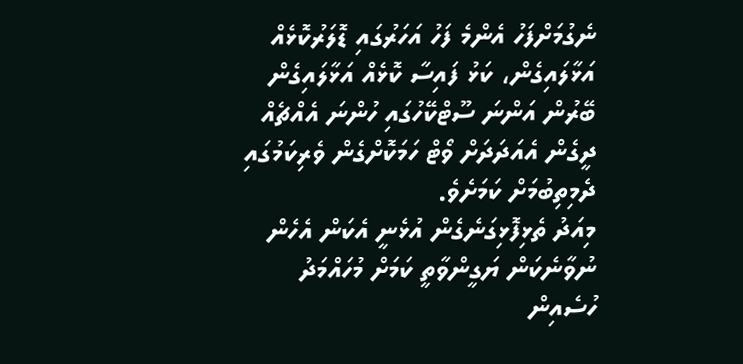ނެގުމަށްފަހު އެންމެ ފަހު އަހަރުގައި ޑޮލަރުކޮޅެއް އަޅާލައިގެން، ކަޅު ފައިސާ ކޮޅެއް އަޅާލައިގެން ބޭރުން އަންނަ ސޫޓްކޭހުގައި ހުންނަ އެއްޗެއް ދީގެން އެއަދަދަށް ވޯޓް ހަމަކޮށްގެން ވެރިކަމުގައި ދެމިތިބުމަށް ކަމަށެވެ.
މިއަދު ތެޅިފޮޅިގަނެގެން އުޅެނީ އެކަން އެހެން ނުވާނެކަން ޔަގީންވާތީ ކަމަށް މުހައްމަދު ހުސެއިން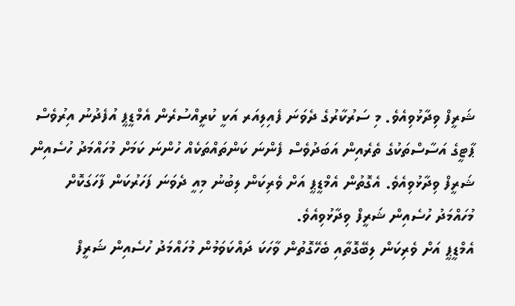ޝަރީފް ވިދާޅުވިއެވެ. މި ސަރުކާރުގެ ދެވަނަ ފެއިލިއަރ އަކީ ކުރީއްސުރެން އެމްޑީޕީ އުފެދުނު އިރުވެސް ޕާޓީގެ އަސާސްތަކުގެ ތެރެއިން އަބަދުވެސް ފެންނަ ކަންތައްތަކެއް ހުންނަ ކަމަށް މުހައްމަދު ހުސެއިން ޝަރީފް ވިދާޅުވިއެވެ. އެގޮތުން އެމްޑީޕީ އަށް ވެރިކަން ލިބުނު މިއީ ދެވަނަ ފަހަރުކަން ފާހަގަކޮށް މުހައްމަދު ހުސެއިން ޝަރީފް ވިދާޅުވިއެވެ.
އެމްޑީޕީ އަށް ވެރިކަން ލިބޭގޮތާއި ބެހޭގޮތުން ވާހަކަ ދައްކަވަމުން މުހައްމަދު ހުސެއިން ޝަރީފް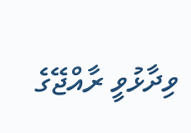ވިދާޅުވީ ރާއްޖޭގެ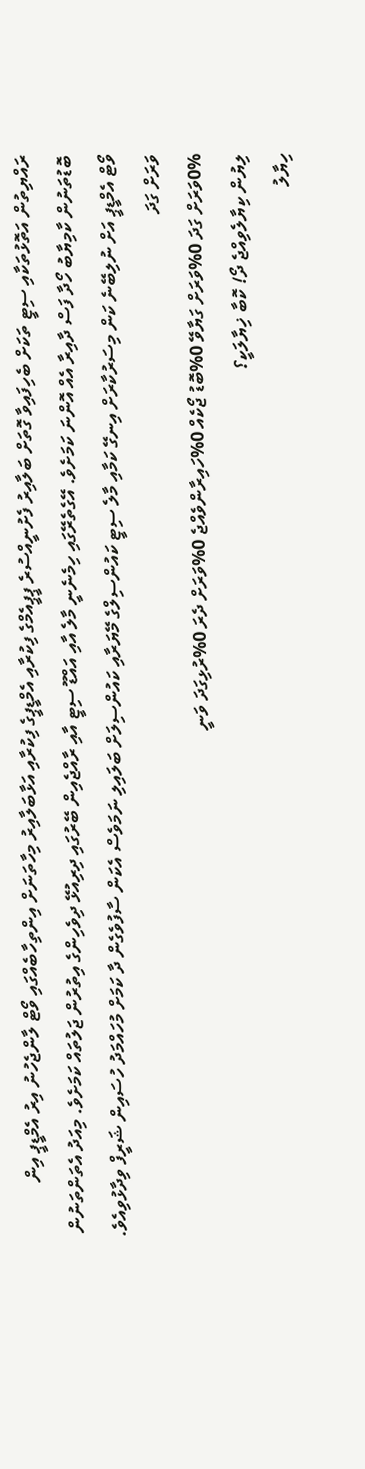ރައްޔިތުން އަތޮޅުތަކާއި ސިޓީ ތަކަށް ބެހިފައިވާ ގޮތަށް ބަލާއިރު ފެށުނީއްސުރެ ޕީޕީއެމްގެ ފިކުރާއި އެމްޑީޕީގެ ފިކުރާއި އަޅާބަލާއިރު މިހާތަނަށް އިންތިހާބެއްގައި ވޯޓް ލާންޖެހުނު އިރު އެމްޑީޕީ އިން ބޮޑުތަނުން ކާމިޔާބު ހޯދާ ފަސް ދާއިރާ އެއް އޮންނަ ކަމަށެވެ. އޭގެތެރޭގައި ހިމެނެނީ މާލެ އާއި އައްޑޫ ސިޓީ އާއި ރާއްޖެއިން ބޭރުގައި ދިރިއުޅޭ ދިވެހިންގެ އިތުރުން ޖަލުތައް ކަމަށެވެ. މިއަދު އެތަންތަނުން ވޯޓް އެމްޑީޕީ އަށް ނުލިބޭނެ ކަން މިސަރުކާރަށް އިނގޭ ކަމާއި މާލެ ސިޓީ ކައުންސިލްގެ މޭޔަރާއި ކައުންސިލަށް ބަލައިލި ނަމަވެސް އެކަން ސާފުވެގެން ދާ ކަމަށް މުހައްމަދު ހުސައިން ޝަރީފް ވިދާޅުވިއެވެ.
ވަރަށް ގަދަ
0%ވަރަށް ގަދަ 0%ވަރަށް ގަޔާވޭ 0%ބޮޑު ޖޯކެއް 0%ހައިރާންވެއްޖެ 0%ވަރަށް ދެރަ 0%ރުޅިގަދަ ވަނީ
ލިޔުން ކިޔާލެވިއްޖެ ދޯ! ކޮބާ ޚިޔާލަކީ؟
ހިޔާލު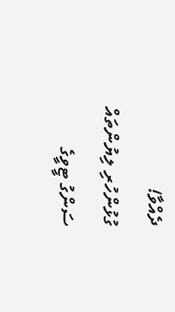ދެއްވާ!
ގުޅުންހުރި ލިޔުންތައް
ސަންގު ޓީވީގެ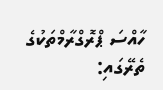ހާއްސަ ޕްރޮގްރާމްތަކުގެ ތެރޭގައި: